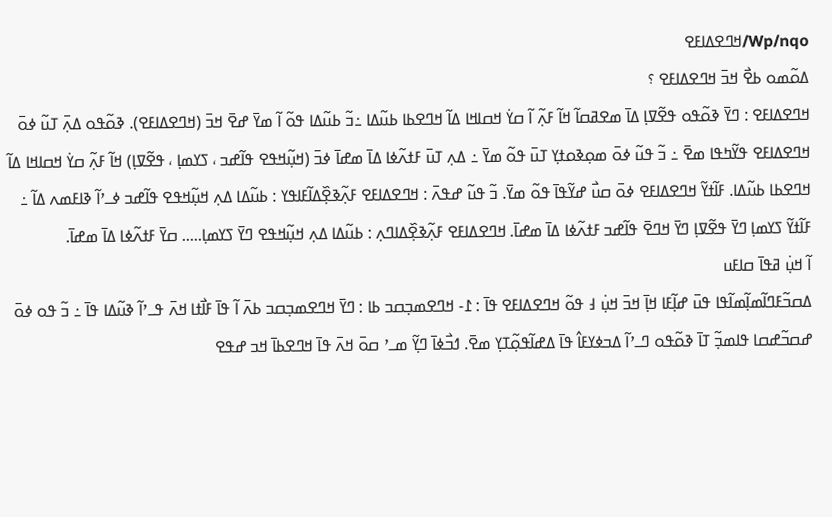Wp/nqo/ߞߣߐߡߊߓߐ
ߡߋ߬ߘߋ ߕߐ߯ ߞߏ߫ ߞߣߐߡߊߓߐ ؟
ߞߣߐߡߊߓߐ : ߣߌ߫ ߢߋ߬ߟߋ ߟߐ߬ߜߊ߲ ߡߊ߫ ߘߐߥߛߊ߬ ߞߊ߬ ߓߍ߲߬ ߊ߬ ߛߌ߭ ߞߛߊߞߊ ߡߊ߬ ߞߣߐߕߊ ߕߎ߬ߡߊ ߸ߏ߬ ߕߎ߬ߡߊ ߟߋ߬ ߊ߬ ߘߌ߫ ߝߐ߫ ߞߏ߫ (ߞߣߐߡߊߓߐ). ߢߋ߬ߟߋ ߡߍ߲߫ ߠߎ߬ ߦߋ߫ ߞߣߐߡߊߓߐ ߟߌ߬ߤߟߊ ߘߐ߫ ߸ ߏ߬ ߟߎ߬ ߦߋ߫ ߘߋ߲ߢߋߙߌ߲ ߠߎ߫ ߟߋ߬ ߘߌ߫ ߸ ߡߍ߲ ߠߎ߫ ߓߙߍ߬ߦߊ ߡߊ߫ ߘߝߊ߫ ߦߏ߫ (ߞߎ߲߬ߞߟߐ ߟߊ߬ߝߏ ، ߖߌߘߊ߲ ، ߟߐ߬ߜߊ߲) ߞߊ߬ ߓߍ߲߬ ߛߌ߭ ߞߛߊߞߊ ߡߊ߬ ߞߣߐߕߊ ߕߎ߬ߡߊ. ߓߊ߬ߙߌ߬ ߞߣߐߡߊߓߐ ߦߋ߫ ߛߎ߯ ߝߌ߬ߟߊ߫ ߟߋ߬ ߘߌ߫. ߏ߬ ߟߎ߬ ߝߟߍ߫ : ߞߣߐߡߊߓߐ ߓߍ߲߬ߢߐ߲߰ߡߊ߬ߓߊߟߌ : ߕߎ߬ߡߊ ߡߍ߲ ߞߎ߲߬ߞߟߐ ߟߊ߬ߝߏ ߦߺߴߊ߬ ߢߊߓߘߍ ߡߊ߬ ߸ ߓߊ߬ߙߌ߬ ߖߌߘߊ߲ ߣߌ߫ ߟߐ߬ߜߊ߲ ߣߌ߫ ߞߣߐ߫ ߟߊ߬ߝߏ ߓߙߍ߬ߦߊ ߡߊ߫ ߘߝߊ߫. ߞߣߐߡߊߓߐ ߓߍ߲߬ߢߐ߲߰ߡߊߣߍ߲ : ߕߎ߬ߡߊ ߡߍ߲ ߞߎ߲߬ߞߟߐ ߣߌ߫ ߖߌߘߊ߲..... ߛߌ߫ ߓߙߍ߬ߦߊ ߡߊ߫ ߘߝߊ߫.
ߊ߬ ߞߎ߲߭ ߥߟߊ߫ ߛߊߓߎ
ߡߛߏ߬ߓߣߊ߬ߘߊ߲߬ߘߊ߬ߟߊ ߟߎ߫ ߝߊ߲߬ߓߊ ߞߊ߲߫ ߞߏ߫ ߞߎ߲߭ ߃ ߟߋ߬ ߞߣߐߡߊߓߐ ߟߊ߫ : ߁- ߞߣߐߘߏ߲ߛߏ ߕߊ : ߣߌ߫ ߞߣߐߘߏ߲ߛߏ ߕߍ߫ ߊ߬ ߟߊ߫ ߓߊ߯ߙߊ ߞߍ߫ ߟߺߴߊ߬ ߢߎ߬ߡߊ ߟߊ߫ ߸ ߏ߬ ߟߋ ߦߋ߫ ߝߛߏ߬ߝߛߊ ߟߊߘߏ߲߬ ߠߊ߫ ߢߋ߬ߟߋ ߣߺߴߊ߬ ߡߏߦߌߓߊ߮ ߟߊ߫ ߡߝߊ߬ߟߋ߲߬ߠߌ߲ ߘߐ߫. ߗߏ߯ߦߊ߫ ߣߌ߲߬ ߘߺߴ ߛߋ߫ ߞߍ߫ ߟߊ߫ ߞߣߐߕߊ߫ ߞߏ ߝߟߐ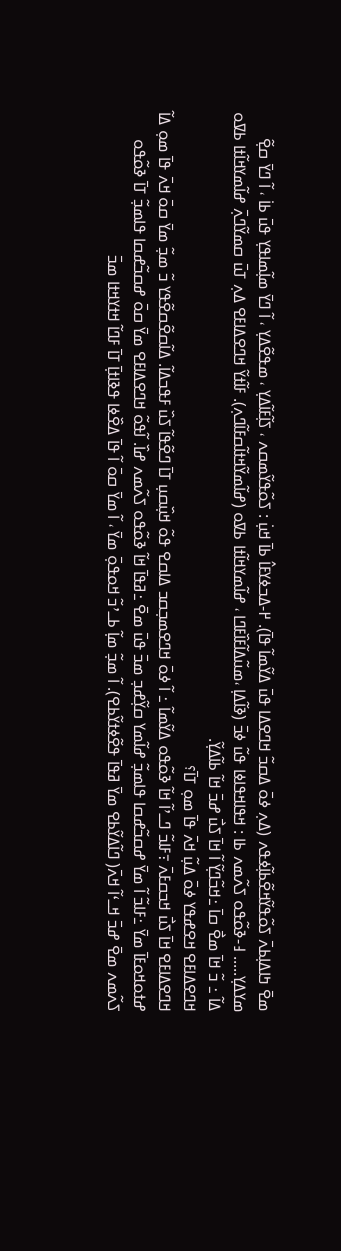ߘߐ߫ ߤߊߡߊ߲ߕߍ߫ ߖߋ߬ߟߌ߬ߞߐ߬ߕߊ߲߬ߦߟߍ (ߡߍ߲ ߦߋ߫ ߡߛߏ߬ ߞߣߐߡߊ ߟߎ߫ ߡߌ߬ߘߊ߬ ߟߊ߫). ߂-ߡߏߦߌߓߊ߮ ߕߊ߫ ߞߎ߲߭ : ߖߋ߬ߟߌ߬ߘߛߍ ، ߖߊ߲߬ߓߊ߬ߡߌ߲ ، ߘߟߐ߬ߡߌ߲ ، ߊ߬ ߣߌ߫ ߘߊ߲߬ߘߊߟߌ߲ ߟߎ߫ ߕߊ߭ ، ߊ߬ ߣߌ߫ ߛߐ߲߬ ߘߌߡߌ߲..... ߃-ߢߋ߬ߟߋ ߖߍ߬ߘߍ ߕߊ : ߞߟߊߞߟߊߦߊ ߟߎ߬ ߦߏ߫ (ߢߊ߬ߡߊ߲ ،ߘߎ߬ߡߊ߬ߓߊ߰ߓߣߊ ، ߝߊ߬ߘߌߞߊ߬ߙߊ ߕߜߋ (ߝߊ߬ߘߌ߬ߞߙߊ߬ߛߓߊ߬ߣߍ߲). ߓߊ߬ߙߌ߬ ߞߣߐߡߊߓߐ ߡߍ߲ ߠߎ߫ ߛߘߌ߬ߣߍ߲߫ ߝߊ߬ߘߌߞߊ߬ߙߊ ߕߜߋ ߡߊ߬ ߸ ߏ߬ ߞߊ߫ ߘߐ߯ ߛߊ߫ ߸ߞߏ߬ߣߌ߲߬ ߊ߬ ߞߊ߫ ߖߎ߯ ߝߏ߫ ߞߊ߬ ߕߊ߬ߡߌ߲߬.
ߞߣߐߡߊߓߐ ߞߐߝߟߌ ߦߋ߫ ߡߎ߲߬ ߞߍ߫ ߟߊ߫ ߘߋ߲ ߠߊ߫؟
ߞߣߐߡߊߓߐ ߞߊ߫ ߖߎ߯ ߞߏߛߓߍ߫ ߹ߓߊߏ߬ ߣߺߴߊ߬ ߞߊ߬ ߢߋ߬ߟߋ ߡߌ߬ߘߊ߬ ߸ ߊ߬ ߦߋ߫ ߞߣߐߘߏ߲ߛߏ ߡߊߛߐ ߟߋ߬ ߞߎ߲߰ߛߎ߲ ߠߊ߫ ߣߐ߬ߟߊ߬ ߖߎ߰ ߓߟߏߡߊ߬. ߡߊ߬ߛߐ߬ߛߐ߬ߟߌ ߏ߬ ߘߏ߲߬ ߘߌ߫ ߛߋ߫ ߞߍ߫ ߟߊ߫ ߘߋ߲ ߡߊ߬ ߝߙߋߞߋߓߊ߫ ߘߌ߫ ߸ߓߊߏ߬ ߊ߬ ߘߌ߫ ߝߛߏ߬ߝߛߊ ߟߊߘߏ߲߬ ߝߊ߬ߘߌ ߛߌ߲߬ߝߏ߲ ߘߏ߫ ߟߎ߫ ߘߐ߫ ߸ߥߟߊ߫ ߞߊ߬ ߢߋ߬ߟߋ ߖߍ߬ߘߍ ߝߊ߰. ߊ߬ߟߋ߬ ߞߣߐߡߊߓߐ ߘߌ߫ ߛߋ߫ ߝߛߏ߬ߝߛߊ ߟߊߘߏ߲߬ ߠߊ߫ ߢߋ߬ߟߋ ߖߍ߬ߘߍ ߘߐ߫ ߝߏ߫ ߞߺߵߊ߬ ߞߍ߫( ߣߊ߬ߡߌ߬ߕߐ ߘߌ߫ ߥߟߊ߫ ߟߐ߬ߦߙߌ߬ߕߐ). ߊ߬ ߘߏ߲߬ ߘߊ߲߬ ߕߺߴߏ߬ ߞߋߟߋ߲߫ ߘߌ߫ ، ߊ߬ ߘߌ߫ ߛߋ߫ ߊ߬ ߟߊ߫ ߡߐ߰ߦߊ ߟߢߊߙߊ߲߫ ߠߊ߫ ߓߣߊ߬ ߞߙߌߞߙߊ ߘߏ߫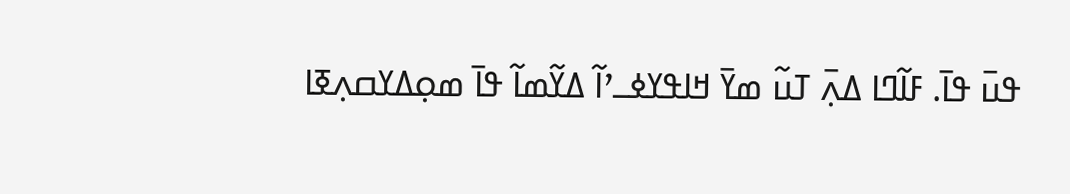ߟߎ߫ ߟߊ߫. ߓߊ߬ߣߊ ߡߍ߲߫ ߠߎ߬ ߘߌ߫ ߞߊߟߌߦߺߴߊ߬ ߡߌ߬ߘߊ߬ ߟߊ߫ ߘߋ߲ߡߌߛߍ߲ߧߊ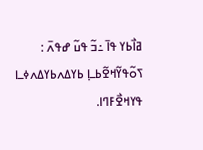ߥߊ߯ߕߌ ߟߊ߫ ߸ߏ߬ ߟߎ߬ ߝߟߍ߫ : ߖߋ߬ߟߌ߬ߞߐ߬ߕߺߊ߲ ߕߌߡߍߕߌߡߍߦߺߊ ߟߌߞߐ߯ߓߣߊ.